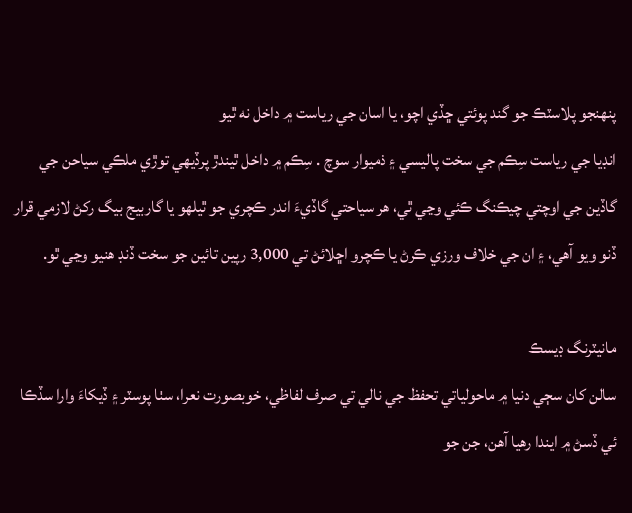پنهنجو پلاسٽڪ جو گند پوئتي ڇڏي اچو، يا اسان جي رياست ۾ داخل نه ٿيو
انڊيا جي رياست سِڪم جي سخت پاليسي ۽ ذميوار سوچ . سِڪم ۾ داخل ٿيندڙ پرڏيهي توڙي ملڪي سياحن جي گاڏين جي اوچتي چيڪنگ ڪئي وڃي ٿي، هر سياحتي گاڏيءَ اندر ڪچري جو ٿيلهو يا گاربيج بيگ رکڻ لازمي قرار ڏنو ويو آهي، ۽ ان جي خلاف ورزي ڪرڻ يا ڪچرو اڇلائڻ تي 3,000 رپين تائين جو سخت ڏنڊ هنيو وڃي ٿو.

مانيٽرنگ ڊيسڪ
سالن کان سڄي دنيا ۾ ماحولياتي تحفظ جي نالي تي صرف لفاظي، خوبصورت نعرا، سٺا پوسٽر ۽ ڏيکاءَ وارا سڏڪا ئي ڏسڻ ۾ ايندا رهيا آهن، جن جو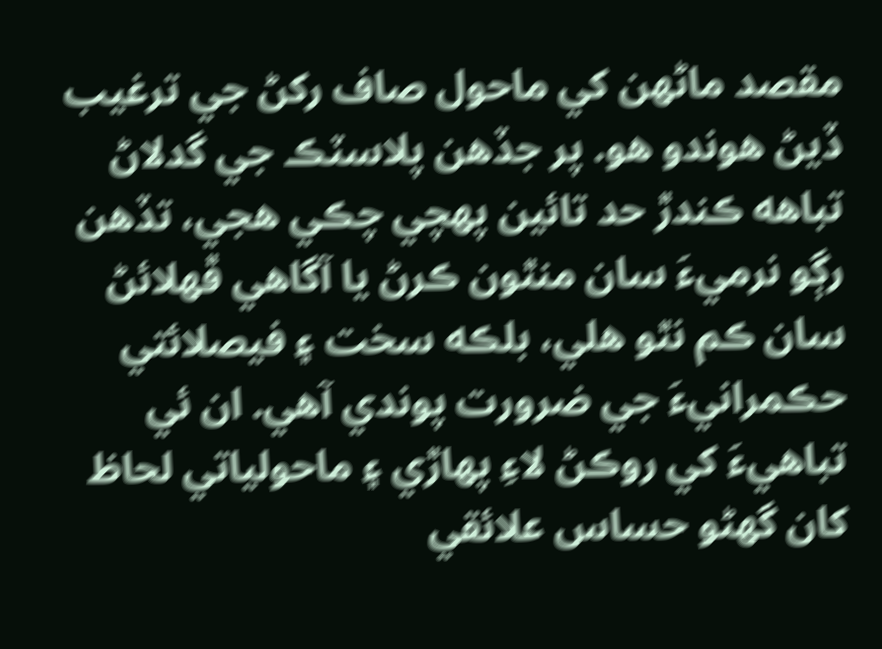مقصد ماڻهن کي ماحول صاف رکڻ جي ترغيب ڏيڻ هوندو هو. پر جڏهن پلاسٽڪ جي گدلاڻ تباهه ڪندڙ حد تائين پهچي چڪي هجي، تڏهن رڳو نرميءَ سان منٿون ڪرڻ يا آگاهي ڦهلائڻ سان ڪم نٿو ھلي، بلڪه سخت ۽ فيصلائتي حڪمرانيءَ جي ضرورت پوندي آهي. ان ئي تباهيءَ کي روڪڻ لاءِ پهاڙي ۽ ماحولياتي لحاظ کان گهڻو حساس علائقي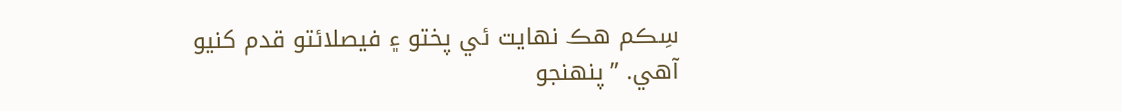سِڪم هڪ نهايت ئي پختو ۽ فيصلائتو قدم کنيو آهي. ”پنهنجو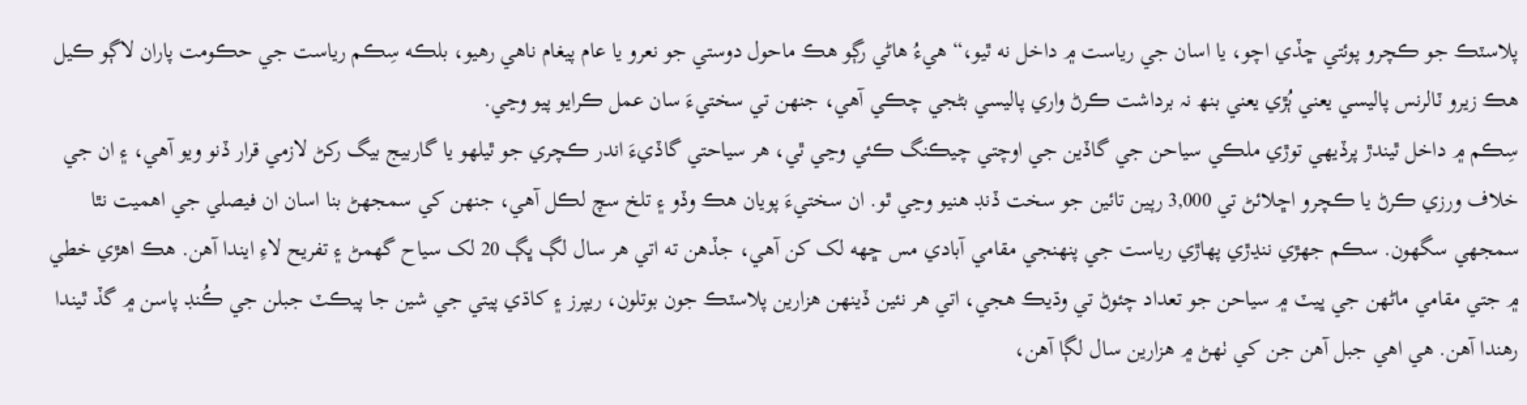پلاسٽڪ جو ڪچرو پوئتي ڇڏي اچو، يا اسان جي رياست ۾ داخل نه ٿيو،“ هيءُ هاڻي رڳو هڪ ماحول دوستي جو نعرو يا عام پيغام ناهي رهيو، بلڪه سِڪم رياست جي حڪومت پاران لاڳو ڪيل هڪ زيرو ٽالرنس پاليسي يعني ٻُڙي يعني بنھ نہ برداشت ڪرڻ واري پاليسي بڻجي چڪي آهي، جنهن تي سختيءَ سان عمل ڪرايو پيو وڃي.
سِڪم ۾ داخل ٿيندڙ پرڏيهي توڙي ملڪي سياحن جي گاڏين جي اوچتي چيڪنگ ڪئي وڃي ٿي، هر سياحتي گاڏيءَ اندر ڪچري جو ٿيلهو يا گاربيج بيگ رکڻ لازمي قرار ڏنو ويو آهي، ۽ ان جي خلاف ورزي ڪرڻ يا ڪچرو اڇلائڻ تي 3,000 رپين تائين جو سخت ڏنڊ هنيو وڃي ٿو. ان سختيءَ پويان هڪ وڏو ۽ تلخ سچ لڪل آهي، جنهن کي سمجهڻ بنا اسان ان فيصلي جي اهميت نٿا سمجهي سگهون. سڪم جهڙي ننڍڙي پهاڙي رياست جي پنهنجي مقامي آبادي مس ڇهه لک کن آهي، جڏهن ته اتي هر سال لڳ ڀڳ 20 لک سياح گهمڻ ۽ تفريح لاءِ ايندا آهن. هڪ اهڙي خطي ۾ جتي مقامي ماڻهن جي ڀيٽ ۾ سياحن جو تعداد چئوڻ تي وڌيڪ هجي، اتي هر نئين ڏينهن هزارين پلاسٽڪ جون بوتلون، ريپرز ۽ کاڌي پيتي جي شين جا پيڪٽ جبلن جي ڪُنڊ پاسن ۾ گڏ ٿيندا رهندا آهن. هي اهي جبل آهن جن کي ٺھڻ ۾ هزارين سال لڳا آهن،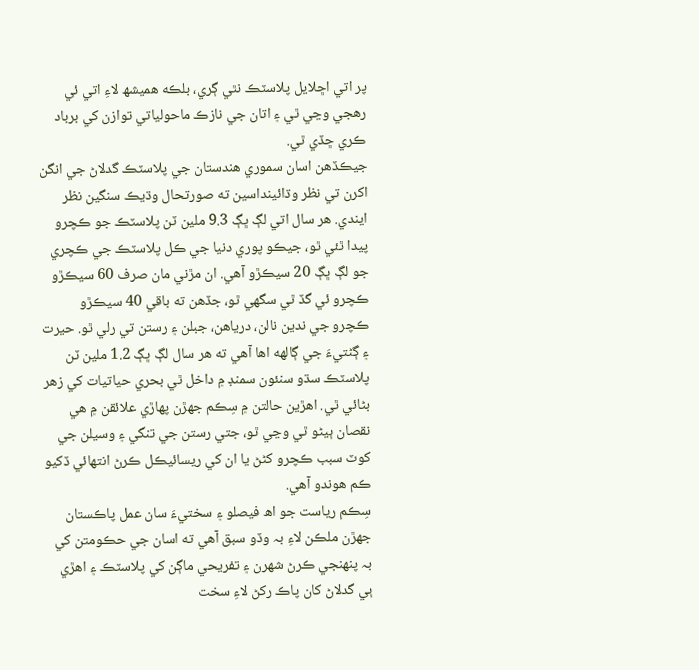پر اتي اڇلايل پلاسٽڪ نٿي ڳري، بلڪه ھميشھ لاءِ اتي ئي رهجي وڃي ٿي ۽ اتان جي نازڪ ماحولياتي توازن کي برباد ڪري ڇڏي ٿي.
جيڪڏهن اسان سموري هندستان جي پلاسٽڪ گدلاڻ جي انگن اکرن تي نظر وڌائينداسين ته صورتحال وڌيڪ سنگين نظر ايندي. هر سال اتي لڳ ڀڳ 9.3 ملين ٽن پلاسٽڪ جو ڪچرو پيدا ٿئي ٿو، جيڪو پوري دنيا جي ڪل پلاسٽڪ جي ڪچري جو لڳ ڀڳ 20 سيڪڙو آهي. ان مڙني مان صرف 60 سيڪڙو ڪچرو ئي گڏ ٿي سگهي ٿو، جڏهن ته باقي 40 سيڪڙو ڪچرو جي ندين نالن، درياهن، جبلن ۽ رستن تي رلي ٿو. حيرت ۽ ڳڻتيءَ جي ڳالهه اها آهي ته هر سال لڳ ڀڳ 1.2 ملين ٽن پلاسٽڪ سڌو سنئون سمنڊ ۾ داخل ٿي بحري حياتيات کي زهر بڻائي ٿي. اهڙين حالتن ۾ سِڪم جهڙن پهاڙي علائقن ۾ هي نقصان ٻيڻو ٿي وڃي ٿو، جتي رستن جي تنگي ۽ وسيلن جي کوٽ سبب ڪچرو کڻڻ يا ان کي ريسائيڪل ڪرڻ انتهائي ڏکيو ڪم هوندو آهي.
سِڪم رياست جو اھ فيصلو ۽ سختيءَ سان عمل پاڪستان جھڙن ملڪن لاءِ بہ وڏو سبق آھي ته اسان جي حڪومتن کي بہ پنھنجي ڪرڻ شھرن ۽ تفريحي ماڳن کي پلاسٽڪ ۽ اھڙي ٻي گدلاڻ کان پاڪ رکڻ لاءِ سخت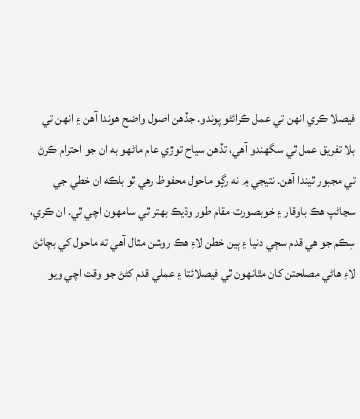فيصلا ڪري انھن تي عمل ڪرائڻو پوندو. جڏهن اصول واضح هوندا آهن ۽ انهن تي بلا تفريق عمل ٿي سگھندو آهي، تڏهن سياح توڙي عام ماڻهو به ان جو احترام ڪرڻ تي مجبور ٿيندا آهن. نتيجي ۾ نه رڳو ماحول محفوظ رهي ٿو بلڪه ان خطي جي سڃاڻپ هڪ باوقار ۽ خوبصورت مقام طور وڌيڪ بھتر ٿي سامھون اچي ٿي. ان ڪري، سِڪم جو هي قدم سڄي دنيا ۽ ٻين خطن لاءِ هڪ روشن مثال آهي ته ماحول کي بچائڻ لاءِ هاڻي مصلحتن کان مٿانهون ٿي فيصلائتا ۽ عملي قدم کڻڻ جو وقت اچي ويو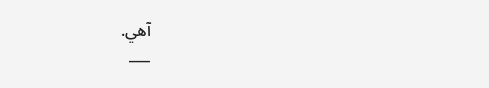آهي.
___